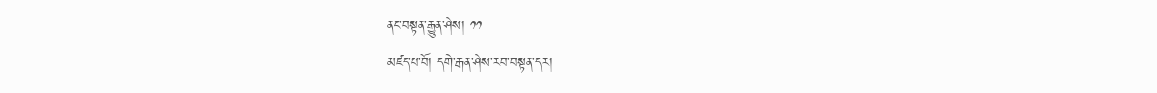ནང་བསྟན་རྒྱུན་ཤེས། ༡༡
མཛད་པ་བོ། དགེ་རྒན་ཤེས་རབ་བསྟན་དར།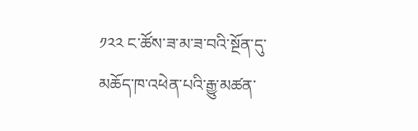༡༢༢ ང་ཚོས་ཟ་མ་ཟ་བའི་སྔོན་དུ་མཆོད་ཁ་འཕེན་པའི་རྒྱུ་མཚན་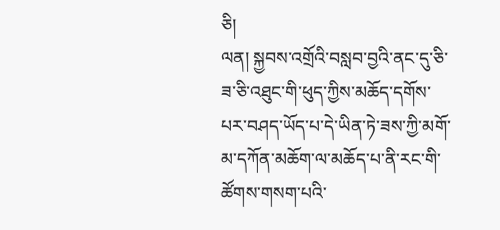ཅི།
ལན། སྐྱབས་འགྲོའི་བསླབ་བྱའི་ནང་དུ་ཅི་ཟ་ཅི་འཐུང་གི་ཕུད་ཀྱིས་མཆོད་དགོས་པར་བཤད་ཡོད་པ་དེ་ཡིན་ཏེ་ཟས་ཀྱི་མགོ་མ་དཀོན་མཆོག་ལ་མཆོད་པ་ནི་རང་གི་ཚོགས་གསག་པའི་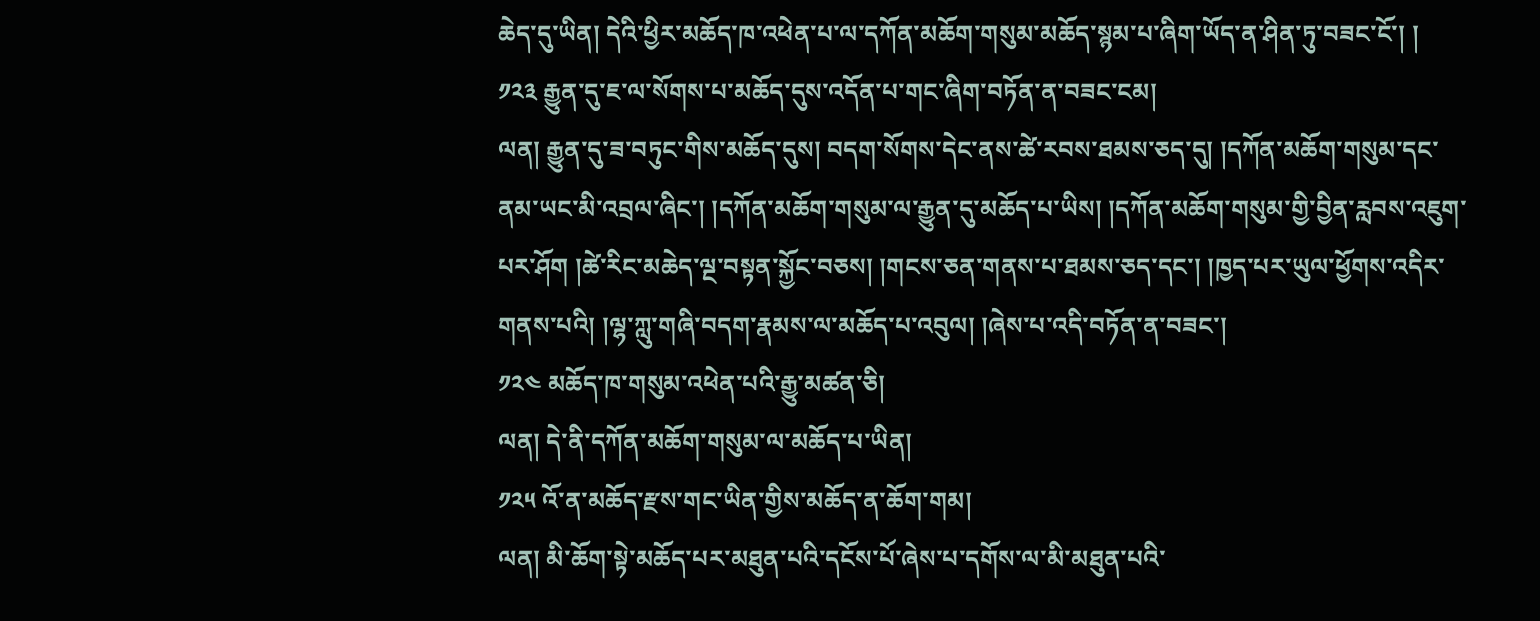ཆེད་དུ་ཡིན། དེའི་ཕྱིར་མཆོད་ཁ་འཕེན་པ་ལ་དཀོན་མཆོག་གསུམ་མཆོད་སྙམ་པ་ཞིག་ཡོད་ན་ཤིན་ཏུ་བཟང་ངོ་། །
༡༢༣ རྒྱུན་དུ་ཇ་ལ་སོགས་པ་མཆོད་དུས་འདོན་པ་གང་ཞིག་བཏོན་ན་བཟང་ངམ།
ལན། རྒྱུན་དུ་ཟ་བཏུང་གིས་མཆོད་དུས། བདག་སོགས་དེང་ནས་ཚེ་རབས་ཐམས་ཅད་དུ། །དཀོན་མཆོག་གསུམ་དང་ནམ་ཡང་མི་འབྲལ་ཞིང་། །དཀོན་མཆོག་གསུམ་ལ་རྒྱུན་དུ་མཆོད་པ་ཡིས། །དཀོན་མཆོག་གསུམ་གྱི་བྱིན་རླབས་འཇུག་པར་ཤོག །ཚེ་རིང་མཆེད་ལྔ་བསྟན་སྐྱོང་བཅས། །གངས་ཅན་གནས་པ་ཐམས་ཅད་དང་། །ཁྱད་པར་ཡུལ་ཕྱོགས་འདིར་གནས་པའི། །ལྷ་ཀླུ་གཞི་བདག་རྣམས་ལ་མཆོད་པ་འབུལ། །ཞེས་པ་འདི་བཏོན་ན་བཟང་།
༡༢༤ མཆོད་ཁ་གསུམ་འཕེན་པའི་རྒྱུ་མཚན་ཅི།
ལན། དེ་ནི་དཀོན་མཆོག་གསུམ་ལ་མཆོད་པ་ཡིན།
༡༢༥ འོ་ན་མཆོད་རྫས་གང་ཡིན་གྱིས་མཆོད་ན་ཆོག་གམ།
ལན། མི་ཆོག་སྟེ་མཆོད་པར་མཐུན་པའི་དངོས་པོ་ཞེས་པ་དགོས་ལ་མི་མཐུན་པའི་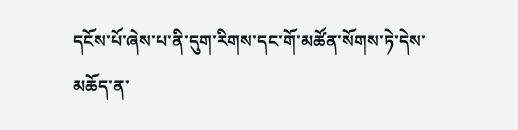དངོས་པོ་ཞེས་པ་ནི་དུག་རིགས་དང་གོ་མཚོན་སོགས་ཏེ་དེས་མཆོད་ན་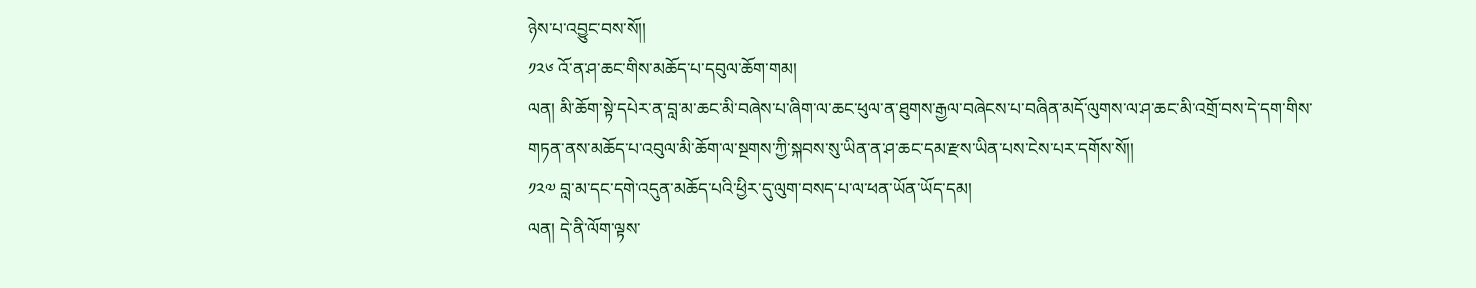ཉེས་པ་འབྱུང་བས་སོ།།
༡༢༦ འོ་ན་ཤ་ཆང་གིས་མཆོད་པ་དབུལ་ཆོག་གམ།
ལན། མི་ཆོག་སྟེ་དཔེར་ན་བླ་མ་ཆང་མི་བཞེས་པ་ཞིག་ལ་ཆང་ཕུལ་ན་ཐུགས་རྒྱལ་བཞེངས་པ་བཞིན་མདོ་ལུགས་ལ་ཤ་ཆང་མི་འགྲོ་བས་དེ་དག་གིས་གཏན་ནས་མཆོད་པ་འབུལ་མི་ཆོག་ལ་སྔགས་ཀྱི་སྐབས་སུ་ཡིན་ན་ཤ་ཆང་དམ་རྫས་ཡིན་པས་ངེས་པར་དགོས་སོ།།
༡༢༧ བླ་མ་དང་དགེ་འདུན་མཆོད་པའི་ཕྱིར་དུ་ལུག་བསད་པ་ལ་ཕན་ཡོན་ཡོད་དམ།
ལན། དེ་ནི་ལོག་ལྟས་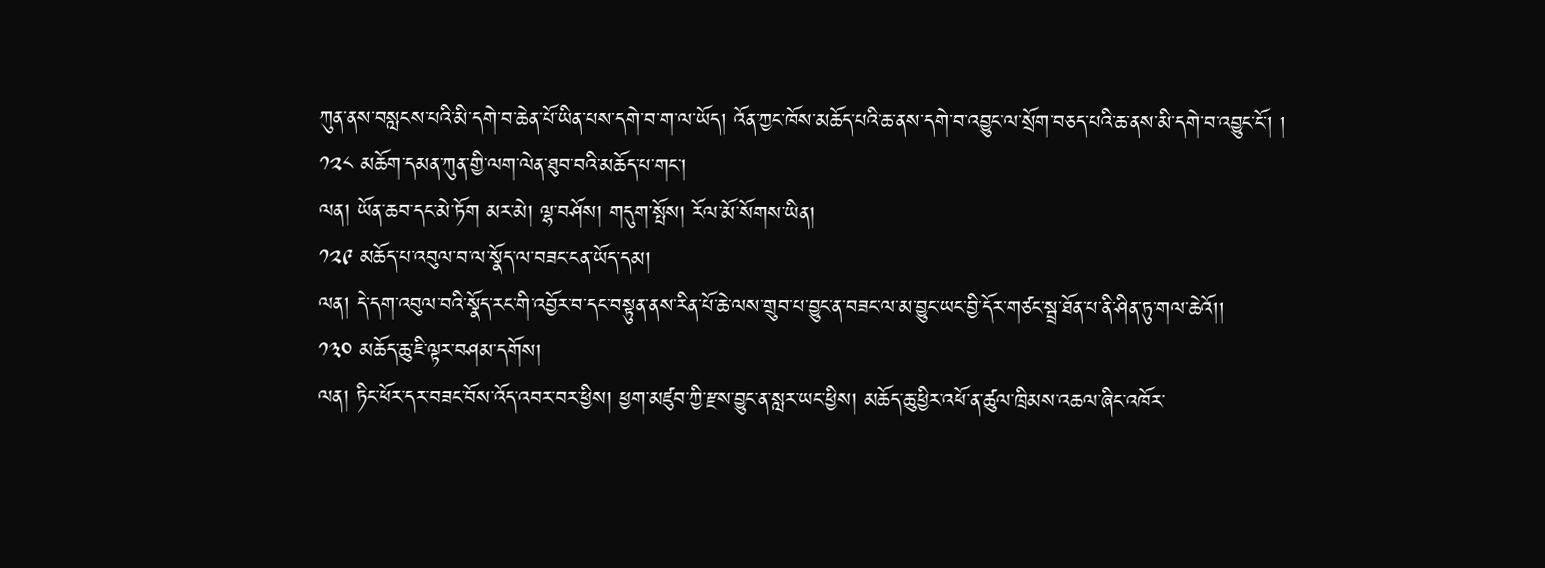ཀུན་ནས་བསླངས་པའི་མི་དགེ་བ་ཆེན་པོ་ཡིན་པས་དགེ་བ་ག་ལ་ཡོད། འོན་ཀྱང་ཁོས་མཆོད་པའི་ཆ་ནས་དགེ་བ་འབྱུང་ལ་སྲོག་བཅད་པའི་ཆ་ནས་མི་དགེ་བ་འབྱུང་ངོ་། །
༡༢༨ མཆོག་དམན་ཀུན་གྱི་ལག་ལེན་ཐུབ་བའི་མཆོད་པ་གང་།
ལན། ཡོན་ཆབ་དང་མེ་ཏོག མར་མེ། ལྷ་བཤོས། གདུག་སྤོས། རོལ་མོ་སོགས་ཡིན།
༡༢༩ མཆོད་པ་འབུལ་བ་ལ་སྣོད་ལ་བཟང་ངན་ཡོད་དམ།
ལན། དེ་དག་འབུལ་བའི་སྣོད་རང་གི་འབྱོར་བ་དང་བསྟུན་ནས་རིན་པོ་ཆེ་ལས་གྲུབ་པ་བྱུང་ན་བཟང་ལ་མ་བྱུང་ཡང་བྱི་དོར་གཙང་སྦྲ་ཐོན་པ་ནི་ཤིན་ཏུ་གལ་ཆེའོ།།
༡༣༠ མཆོད་ཆུ་ཇི་ལྟར་བཤམ་དགོས།
ལན། ཏིང་ཕོར་དར་བཟང་བོས་འོད་འབར་བར་ཕྱིས། ཕྱག་མཛུབ་ཀྱི་རྫས་བྱུང་ན་སླར་ཡང་ཕྱིས། མཆོད་ཆུ་ཕྱིར་འཕོ་ན་ཚུལ་ཁྲིམས་འཆལ་ཞིང་འཁོར་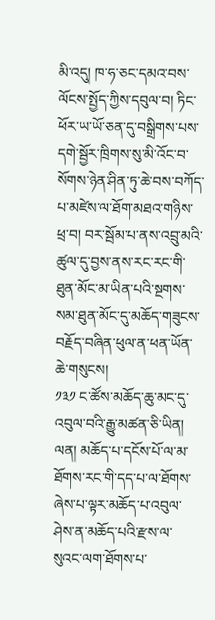མི་འདུ། ཁ་ཧ་ཅང་དམའ་བས་ལོངས་སྤྱོད་ཀྱིས་དབུལ་བ། ཏིང་ཕོར་ཡ་ཡོ་ཅན་དུ་བསྒྲིགས་པས་དགེ་སྦྱོར་ཁྲིགས་སུ་མི་འོང་བ་སོགས་ཉེན་ཤིན་ཏུ་ཆེ་བས་བཀོད་པ་མཛེས་ལ་ཐོག་མཐའ་གཉིས་ཕྲ་བ། བར་སྦོམ་པ་ནས་འབྲུ་མའི་ཚུལ་དུ་བྱས་ནས་རང་རང་གི་ཐུན་མོང་མ་ཡིན་པའི་སྔགས་སམ་ཐུན་མོང་དུ་མཆོད་གཟུངས་བརྗོད་བཞིན་ཕུལ་ན་ཕན་ཡོན་ཆེ་གསུངས།
༡༣༡ ང་ཚོས་མཆོད་ཆུ་མང་དུ་འབུལ་བའི་རྒྱུ་མཚན་ཅི་ཡིན།
ལན། མཆོད་པ་དངོས་པོ་ལ་མ་ཐོགས་རང་གི་དད་པ་ལ་ཐོགས་ཞེས་པ་ལྟར་མཆོད་པ་འབུལ་ཤེས་ན་མཆོད་པའི་རྫས་ལ་སུའང་ལག་ཐོགས་པ་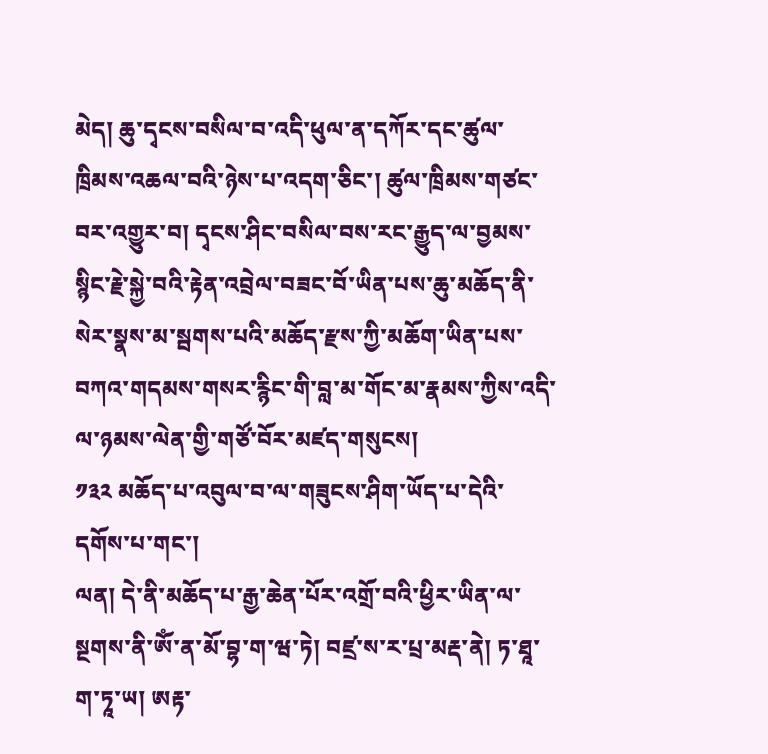མེད། ཆུ་དྭངས་བསིལ་བ་འདི་ཕུལ་ན་དཀོར་དང་ཚུལ་ཁྲིམས་འཆལ་བའི་ཉེས་པ་འདག་ཅིང་། ཚུལ་ཁྲིམས་གཙང་བར་འགྱུར་བ། དྭངས་ཤིང་བསིལ་བས་རང་རྒྱུད་ལ་བྱམས་སྙིང་རྗེ་སྐྱེ་བའི་རྟེན་འབྲེལ་བཟང་བོ་ཡིན་པས་ཆུ་མཆོད་ནི་སེར་སྣས་མ་སྦགས་པའི་མཆོད་རྫས་ཀྱི་མཆོག་ཡིན་པས་བཀའ་གདམས་གསར་རྙིང་གི་བླ་མ་གོང་མ་རྣམས་ཀྱིས་འདི་ལ་ཉམས་ལེན་གྱི་གཙོ་བོར་མཛད་གསུངས།
༡༣༢ མཆོད་པ་འབུལ་བ་ལ་གཟུངས་ཤིག་ཡོད་པ་དེའི་དགོས་པ་གང་།
ལན། དེ་ནི་མཆོད་པ་རྒྱ་ཆེན་པོར་འགྲོ་བའི་ཕྱིར་ཡིན་ལ་སྔགས་ནི་ༀ་ན་མོ་བྷ་ག་ཝ་ཏེ། བཛྲ་ས་ར་པྲ་མརྡ་ནེ། ཏ་ཐཱ་ག་ཏཱ་ཡ། ཨརྟ་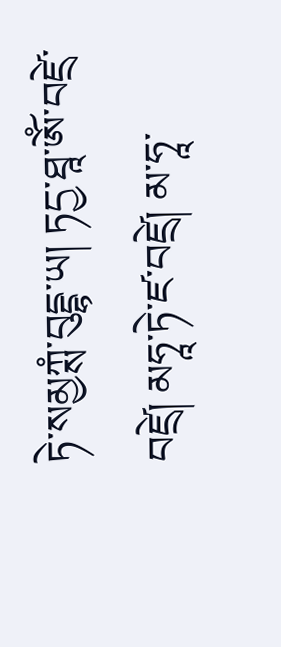ཏེ་སམྱཀྶཾ་བུདྡྷ་ཡ། ཏདྱ་ཐཱ་ཨོཾ་བཛྲེ་བཛྲེ། མཧཱ་ཏེ་ཛ་བཛྲེ། མ་ཧཱ་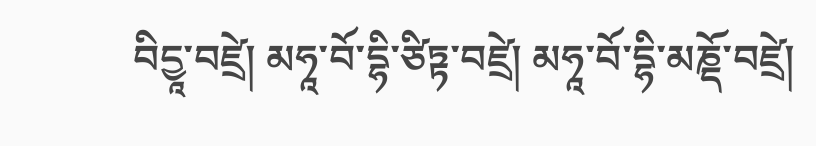བིདྱཱ་བཛྲེ། མཧཱ་བོ་དྷི་ཙིཏྟ་བཛྲེ། མཧཱ་བོ་དྷི་མཎྡོ་བཛྲེ།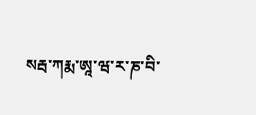སརྦ་ཀརྨ་ཨཱ་ཝ་ར་ཎ་བི་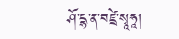ཤོ་དྷ་ན་བཛྲེ་སྭཱཧཱ།